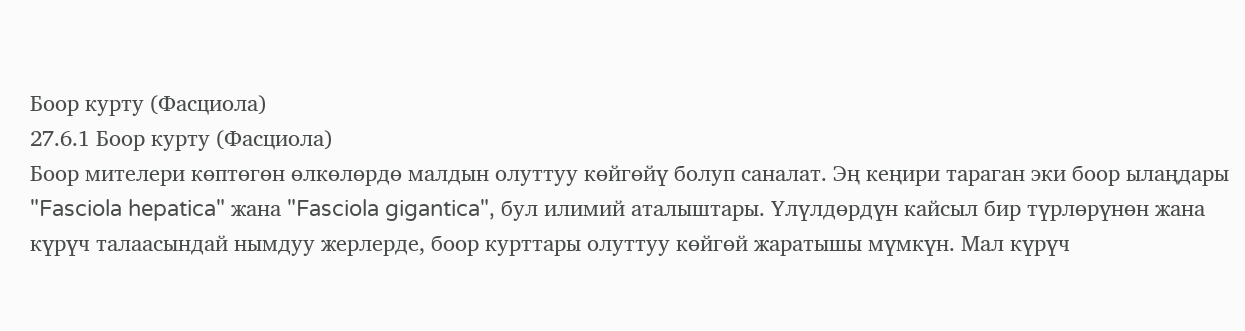Боор курту (Фасциола)
27.6.1 Боор курту (Фасциола)
Боор мителери көптөгөн өлкөлөрдө малдын олуттуу көйгөйү болуп саналат. Эң кеңири тараган эки боор ылаңдары "Fasciola hepatica" жана "Fasciola gigantica", бул илимий аталыштары. Үлүлдөрдүн кайсыл бир түрлөрүнөн жана күрүч талаасындай нымдуу жерлерде, боор курттары олуттуу көйгөй жаратышы мүмкүн. Мал күрүч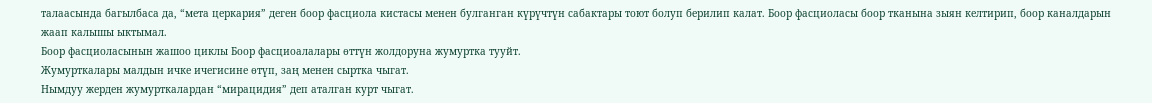талаасында багылбаса да, “мета церкария” деген боор фасциола кистасы менен булганган күрүчтүн сабактары тоют болуп берилип калат. Боор фасциоласы боор тканына зыян келтирип, боор каналдарын жаап калышы ыктымал.
Боор фасциоласынын жашоо циклы Боор фасциоалалары өттүн жолдоруна жумуртка тууйт.
Жумурткалары малдын ичке ичегисине өтүп, заң менен сыртка чыгат.
Нымдуу жерден жумурткалардан “мирацидия” деп аталган курт чыгат.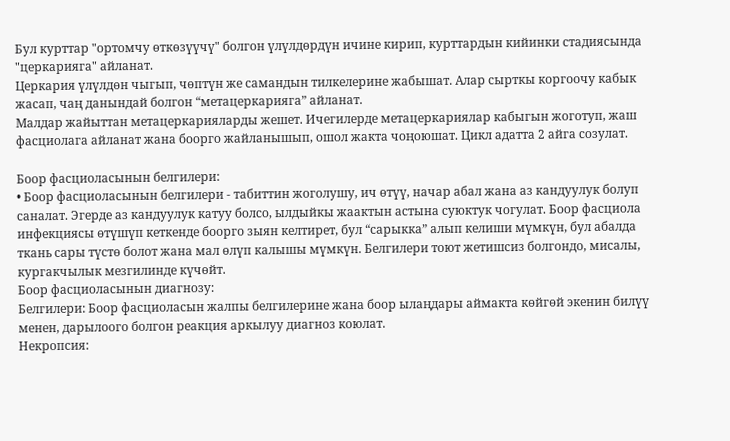Бул курттар "ортомчу өткөзүүчү" болгон үлүлдөрдүн ичине кирип, курттардын кийинки стадиясында "церкарияга" айланат.
Церкария үлүлдөн чыгып, чөптүн же самандын тилкелерине жабышат. Алар сырткы коргоочу кабык жасап, чаң данындай болгон “метацеркарияга” айланат.
Малдар жайыттан метацеркарияларды жешет. Ичегилерде метацеркариялар кабыгын жоготуп, жаш фасциолага айланат жана боорго жайланышып, ошол жакта чоңоюшат. Цикл адатта 2 айга созулат.

Боор фасциоласынын белгилери:
• Боор фасциоласынын белгилери - табиттин жоголушу, ич өтүү, начар абал жана аз кандуулук болуп саналат. Эгерде аз кандуулук катуу болсо, ылдыйкы жаактын астына суюктук чогулат. Боор фасциола инфекциясы өтүшүп кеткенде боорго зыян келтирет, бул “сарыкка” алып келиши мүмкүн, бул абалда ткань сары түстө болот жана мал өлүп калышы мүмкүн. Белгилери тоют жетишсиз болгондо, мисалы, кургакчылык мезгилинде күчөйт.
Боор фасциоласынын диагнозу:
Белгилери: Боор фасциоласын жалпы белгилерине жана боор ылаңдары аймакта көйгөй экенин билүү менен, дарылоого болгон реакция аркылуу диагноз коюлат.
Некропсия: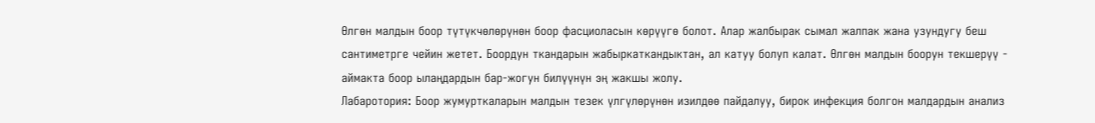Өлгөн малдын боор түтүкчөлөрүнөн боор фасциоласын көрүүгө болот. Алар жалбырак сымал жалпак жана узундугу беш сантиметрге чейин жетет. Боордун ткандарын жабыркаткандыктан, ал катуу болуп калат. Өлгөн малдын боорун текшерүү - аймакта боор ылаңдардын бар-жогун билүүнүн эң жакшы жолу.
Лабаротория: Боор жумурткаларын малдын тезек үлгүлөрүнөн изилдөө пайдалуу, бирок инфекция болгон малдардын анализ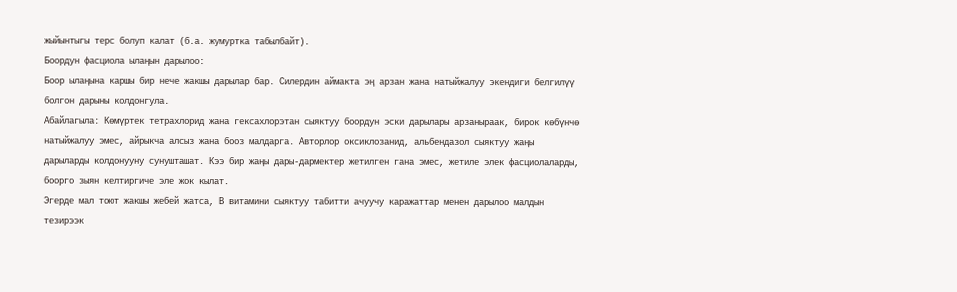жыйынтыгы терс болуп калат (б.а. жумуртка табылбайт).
Боордун фасциола ылаңын дарылоо:
Боор ылаңына каршы бир нече жакшы дарылар бар. Силердин аймакта эң арзан жана натыйжалуу экендиги белгилүү болгон дарыны колдонгула.
Абайлагыла: Көмүртек тетрахлорид жана гексахлорэтан сыяктуу боордун эски дарылары арзаныраак, бирок көбүнчө натыйжалуу эмес, айрыкча алсыз жана бооз малдарга. Авторлор оксиклозанид, альбендазол сыяктуу жаңы дарыларды колдонууну сунушташат. Кээ бир жаңы дары-дармектер жетилген гана эмес, жетиле элек фасциолаларды, боорго зыян келтиргиче эле жок кылат.
Эгерде мал тоют жакшы жебей жатса, В витамини сыяктуу табитти ачуучу каражаттар менен дарылоо малдын тезирээк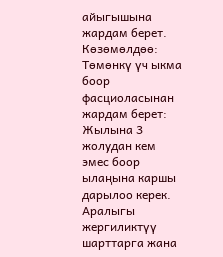айыгышына жардам берет.
Көзөмөлдөө:
Төмөнкү үч ыкма боор фасциоласынан жардам берет:
Жылына 3 жолудан кем эмес боор ылаңына каршы дарылоо керек. Аралыгы жергиликтүү шарттарга жана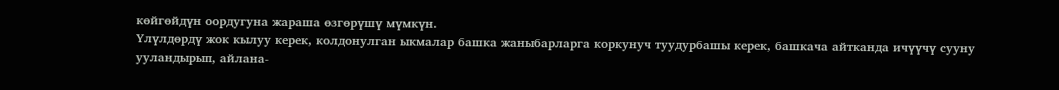көйгөйдүн оордугуна жараша өзгөрүшү мүмкүн.
Үлүлдөрдү жок кылуу керек, колдонулган ыкмалар башка жаныбарларга коркунуч туудурбашы керек, башкача айтканда ичүүчү сууну ууландырып, айлана-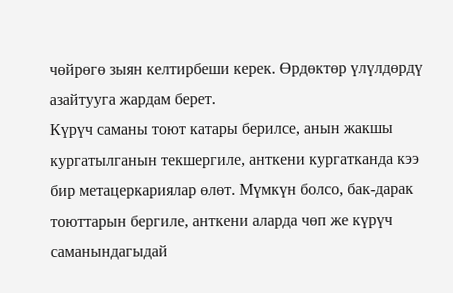чөйрөгө зыян келтирбеши керек. Өрдөктөр үлүлдөрдү азайтууга жардам берет.
Күрүч саманы тоют катары берилсе, анын жакшы кургатылганын текшергиле, анткени кургатканда кээ бир метацеркариялар өлөт. Мүмкүн болсо, бак-дарак тоюттарын бергиле, анткени аларда чөп же күрүч саманындагыдай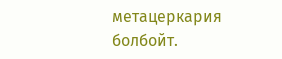метацеркария болбойт.